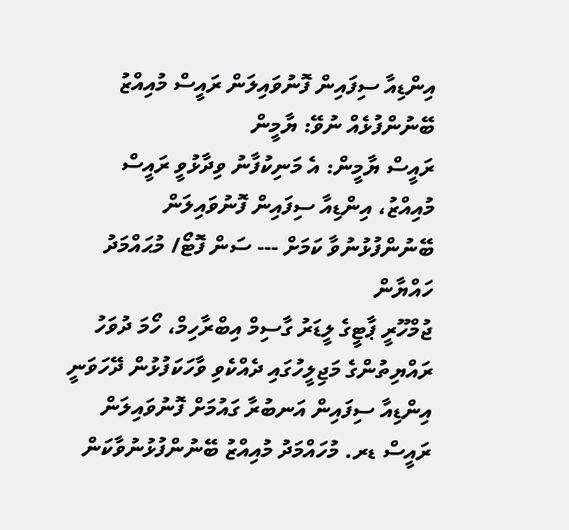އިންޑިއާ ސިފައިން ފޮނުވައިލަން ރައީސް މުއިއްޒު ބޭނުންފުޅެއް ނުވޭ: ޔާމީން
ރައީސް ޔާމީން: އެ މަނިކުފާނު ވިދާޅުވީ ރައީސް މުއިއްޒު، އިންޑިއާ ސިފައިން ފޮނުވައިލަން ބޭނުންފުޅުނުވާ ކަމަށް --- ސަން ފޮޓޯ/ މުޙައްމަދު ހައްޔާން
ޖުމްހޫރީ ޕާޓީގެ ލީޑަރު ގާސިމް އިބްރާހިމް، ހޯމަ ދުވަހު ރައްޔިތުންގެ މަޖިލީހުގައި ދެއްކެވި ވާހަކަފުޅުން ދޭހަވަނީ އިންޑިއާ ސިފައިން އަނބުރާ ގައުމަށް ފޮނުވައިލަން ރައީސް ޑރ. މުހައްމަދު މުއިއްޒު ބޭނުންފުޅުނުވާކަން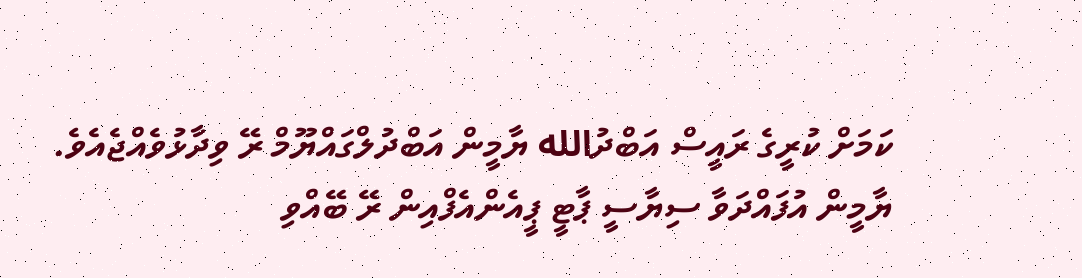ކަމަށް ކުރީގެ ރައީސް އަބްދުالله ޔާމީން އަބްދުލްގައްޔޫމް ރޭ ވިދާޅުވެއްޖެއެވެ.
ޔާމީން އުފައްދަވާ ސިޔާސީ ޕާޓީ ޕީއެންއެފްއިން ރޭ ބޭއްވި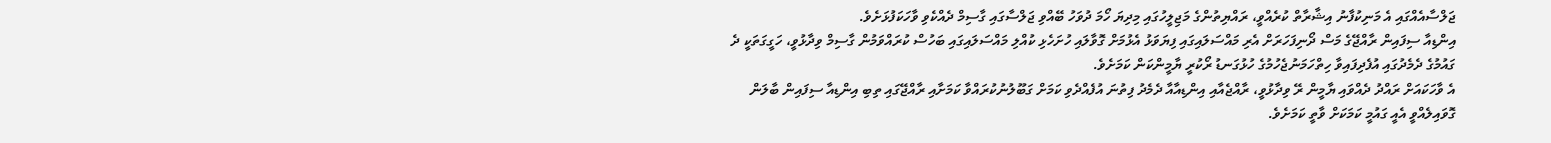ޖަލްސާއެއްގައި އެ މަނިކުފާނު އިޝާރާތް ކުރެއްވީ، ރައްޔިތުންގެ މަޖިލީހުގައި މިދިޔަ ހޯމަ ދުވަހު ބޭއްވި ޖަލްސާގައި ގާސިމް ދެއްކެވި ވާހަކަފުޅަށެވެ.
އިންޑިއާ ސިފައިން ރާއްޖޭގެ މަސް ދޯނިފަހަރަށް އެރި މައްސަލައިގައި ފިޔަވަޅު އެޅުމަށް ގޮވާލައި ހުށަހެޅި ކުއްލި މައްސަލައިގައި ބަހުސް ކުރައްވަމުން ގާސިމް ވިދާޅުވީ، ހަގީގަތަކީ ދެ ގައުމުގެ ދެމެދުގައި އުފެދިފައިވާ ހިތްހަމަނުޖެހުމުގެ ހުޅުގަނޑު ރޯކުރީ ޔާމީންކަން ކަމަށެވެ.
އެ ވާހަކައަށް ރައްދު ދެއްވައި ޔާމީން ރޭ ވިދާޅުވީ، ރާއްޖެއާއި އިންޑިއާއާ ދެމެދު ފިތުނަ އުފެއްދެވި ކަމަށް ގަބޫލުނުކުރައްވާ ކަމަށާއި ރާއްޖޭގައި ތިބި އިންޑިއާ ސިފައިން ބާލަން ގޮވައިލެއްވީ އެއީ ގައުމީ ކަމަކަށް ވާތީ ކަމަށެވެ.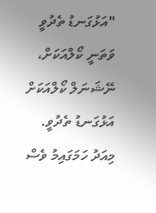"އަޅުގަނޑު ތެދުވީ ވަތަނީ ކޯލްއަކަށް، ނޭޝަނަލް ކޯލްއަކަށް އަޅުގަނޑު ތެދުވީ. މިއަދު ހަމަގައިމު ވެސް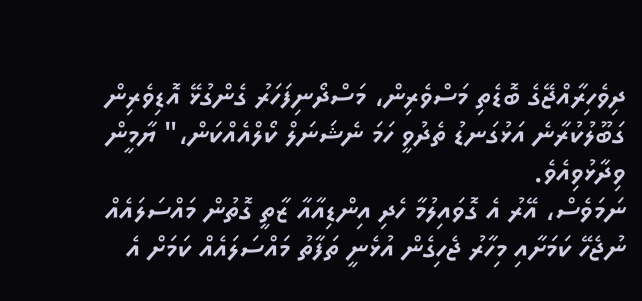ދިވެހިރާއްޖޭގެ ބޮޑެތި މަސްވެރިން، މަސްދޯނިފަހަރު ގެންގުޅޭ އޮޑިވެރިން ގަބޫލުކުރާނެ އަޅުގަނޑު ތެދުވީ ހަމަ ނެޝަނަލް ކޯލްއެއްކަން،" ޔާމީން ވިދާޅުވިއެވެ.
ނަމަވެސް، އޭރު އެ ގޮވައިލުމާ ހެދި އިންޑިއާއާ ޒާތީ ގޮތުން މައްސަލައެއް ނުޖެހޭ ކަމަށާއި މިހާރު ޖެހިގެން އުޅެނީ ތަފާތު މައްސަލައެއް ކަމަށް އެ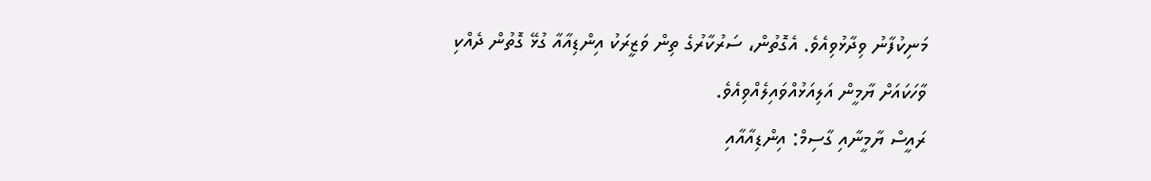މަނިކުފާނު ވިދާޅުވިއެވެ. އެގޮތުން، ސަރުކާރުގެ ތިން ވަޒީރަކު އިންޑިއާއާ ގުޅޭ ގޮތުން ދެއްކި ވާހަކައަށް ޔާމީން އަލިއަޅުއްވައިލެއްވިއެވެ.
ރައީސް ޔާމީނާއި ގާސިމް: އިންޑިއާއާއި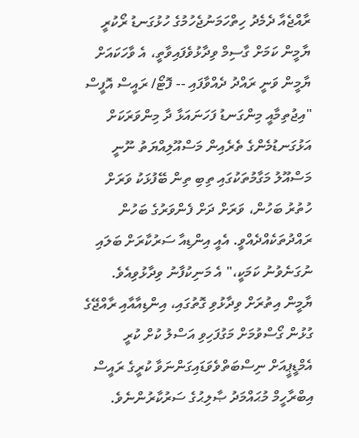ރާއްޖެއާ ދެމެދު ހިތްހަމަނުޖެހުމުގެ ހުޅުގަނޑު ރޯކުރީ ޔާމީން ކަމަށް ގާސިމް ވިދާޅުވެފައިވާތީ، އެ ވާހަކައަށް ޔާމީން ވަނީ ރައްދު ދެއްވާފައި -- ފޮޓޯ/ ރައީސް އޮފީސް
"އިޖުތިމާއީ މިންގަނޑު ފަހަނައަޅާ ދާ މިންވަރަކަށް އަޅުގަނޑުމެންގެ ތެރެއިން މަސްއޫލިއްޔަތު ނޫނީ މަސްއޫލު މަގާމުތަކުގައި ތިބި ތިން ބޭފުޅަކު ވަރަށް ހުތުރު ބަހުން، ވަރަށް ދަށް ފެންވަރުގެ ބަހުން ރައްދުތަކެއްދެއްވީ. އެއީ އިންޑިއާ ސަރުކާރަށް ބަލައި ނުގަނެވުނު ކަމަކީ،" އެ މަނިކުފާނު ވިދާޅުވިއެވެ.
ޔާމީން އިތުރަށް ވިދާޅުވި ގޮތުގައި، އިންޑިއާއާއި ރާއްޖޭގެ ގުޅުން ގޯސްވުމަށް މަގުފަހިވި އަސްލު ކުށް ކުރީ އެމްޑީޕީއަށް ނިސްބަތްވެވަޑައިގަންނަވާ ކުރީގެ ރައީސް އިބްރާހީމް މުޙައްމަދު ޞާލިޙުގެ ސަރުކާރުންނެވެ.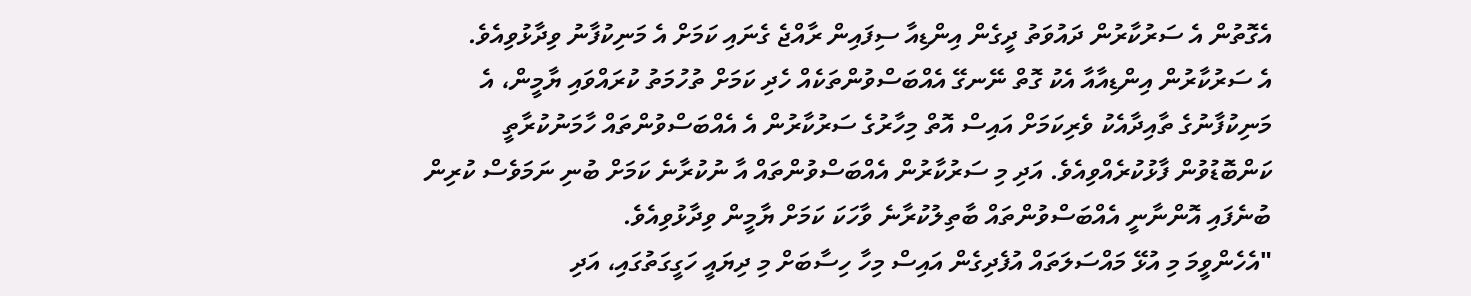އެގޮތުން އެ ސަރުކާރުން ދައުވަތު ދީގެން އިންޑިއާ ސިފައިން ރާއްޖެ ގެނައި ކަމަށް އެ މަނިކުފާނު ވިދާޅުވިއެވެ.
އެ ސަރުކާރުން އިންޑިއާއާ އެކު ގޮތް ނޭނގޭ އެއްބަސްވުންތަކެއް ހެދި ކަމަށް ތުހުމަތު ކުރައްވައި ޔާމީން، އެ މަނިކުފާނުގެ ތާއިދާއެކު ވެރިކަމަށް އައިސް އޮތް މިހާރުގެ ސަރުކާރުން އެ އެއްބަސްވުންތައް ހާމަނުކުރާތީ ކަންބޮޑުވުން ފާޅުކުރެއްވިއެވެ. އަދި މި ސަރުކާރުން އެއްބަސްވުންތައް އާ ނުކުރާނެ ކަމަށް ބުނި ނަމަވެސް ކުރިން ބުނެފައި އޮންނާނީ އެއްބަސްވުންތައް ބާތިލުކުރާނެ ވާހަކަ ކަމަށް ޔާމީން ވިދާޅުވިއެވެ.
"އެހެންވީމަ މި އުޅޭ މައްސަލަތައް އުފެދިގެން އައިސް މިހާ ހިސާބަށް މި ދިޔައީ ހަގީގަތުގައި، އަދި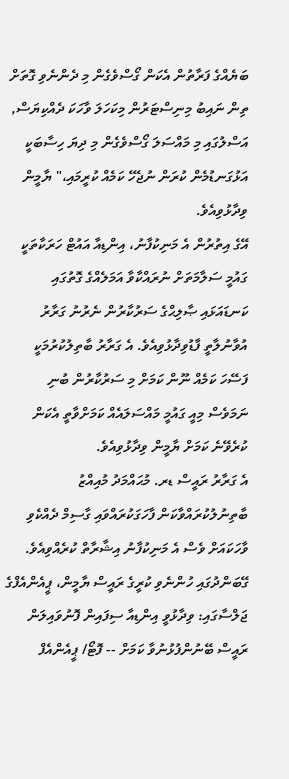ބަޔެއްގެ ފަރާތުން އެކަން ގޯސްވެގެން މި ދެންނެވި ގޮތަށް ތިން ނައިބު މިނިސްޓަރުން މިކަހަލަ ވާހަކަ ދެއްކިޔަސް, އަސްލުގައި މި މައްސަލަ ގޯސްވެގެން މި ދިޔަ ހިސާބަކީ އަޅުގަނޑުމެން ކުރަން ނުޖެހޭ ކަމެއް ކުރީމައި،" ޔާމީން ވިދާޅުވިއެވެ.
އޭގެ އިތުރުން އެ މަނިކުފާނު، އިންޑިއާ އައުޓް ހަރަކާތަކީ ގައުމީ ސަލާމަތަށް ނުރައްކާވާ އަމަލެއްގެ ގޮތުގައި ކަނޑައަޅައި ޞާލިޙްގެ ސަރުކާރުން ނެރުނު ގަރާރު އުވާނުލާތީ ފާޑުވިދާޅުވިއެވެ. އެ ގަރާރު ބާތިލުކުރުމަކީ ފަސޭހަ ކަމެއް ނޫން ކަމަށް މި ސަރުކާރުން ބުނި ނަމަވެސް މިއީ ގައުމީ މައްސަލައެއް ކަމަށްވާތީ އެކަން ކުރެވޭނެ ކަމަށް ޔާމީން ވިދާޅުވިއެވެ.
އެ ގަރާރު ރައީސް ޑރ. މުޙައްމަދު މުއިއްޒު ބާތިނުލުކުރައްވާކަން ފާހަގަކުރައްވައި ގާސިމް ދެއްކެވި ވާހަކައަށް ވެސް އެ މަނިކުފާނު އިޝާރާތް ކުރެއްވިއެވެ.
ގޭބަންދުގައި ހުންނެވި ކުރީގެ ރައީސް ޔާމީން، ޕީއެންއެފްގެ ޖަލްސާގައި: ވިދާޅުވީ އިންޑިއާ ސިފައިން ފޮނުވައިލަން ރައީސް ބޭނުންފުޅުނުވާ ކަމަށް -- ފޮޓޯ/ ޕީއެންއެފް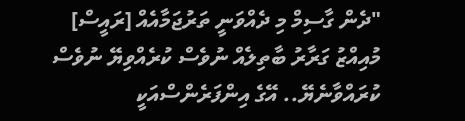"ދެން ގާސިމް މި ދެއްވަނީ ތަރުޖަމާއެއް [ރައީސް] މުއިއްޒު ގަރާރު ބާތިލެއް ނުވެސް ކުރެއްވިޔޭ ނުވެސް ކުރައްވާނެޔޭ.. އޭގެ އިންފަރެންސްއަކީ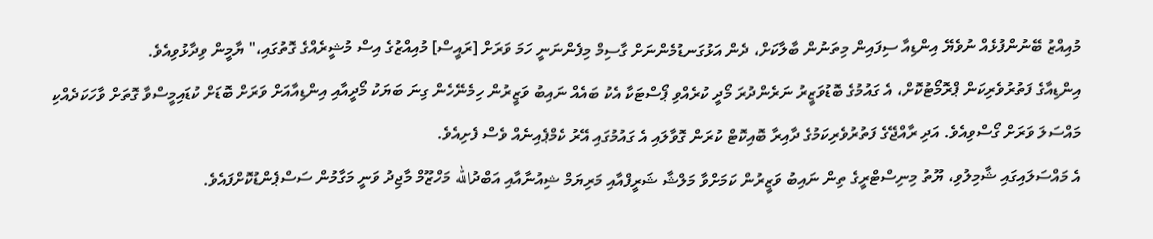މުއިއްޒު ބޭނުންފުޅެއް ނުވެޔޭ އިންޑިއާ ސިފައިން މިތަނުން ބާލާކަށް، ދެން އަޅުގަނޑުމެންނަށް ގާސިމް މިފެންނަނީ ހަމަ ވަރަށް [ރައީސް] މުއިއްޒުގެ އިސް މުޝީރެއްގެ ގޮތުގައި،" ޔާމީން ވިދާޅުވިއެވެ.
އިންޑިއާގެ ފަތުރުވެރިކަން ޕްރޮމޯޓުކޮށް، އެ ގައުމުގެ ބޮޑުވަޒީރު ނަރެންދުރަ މޯދީ ކުރެއްވި ޕޯސްޓަކާ އެކު ބައެއް ނައިބު ވަޒީރުން ހިމެނޭހެން ގިނަ ބަޔަކު މޯދީއާއި އިންޑިއާއަށް ވަރަށް ބޮޑަށް ކުޑައިމީސްވާ ގޮތަށް ވާހަކަދެއްކި މައްސަލަ ވަރަށް ގޯސްވިއެވެ. އަދި ރާއްޖޭގެ ފަތުރުވެރިކަމުގެ ދާއިރާ ބޮއިކޮޓް ކުރަން ގޮވާލައި އެ ގައުމުގައި އޭރު ކެމްޕެއިނެއް ވެސް ފެށިއެވެ.
އެ މައްސަލައިގައި ޝާމިލުވި، ޔޫތު މިނިސްޓްރީގެ ތިން ނައިބު ވަޒީރުން ކަމަށްވާ މަލްޝާ ޝަރީފްއާއި މަރިޔަމް ޝިއުނާއާއި އަބްދުالله މަހްޒޫމް މާޖިދު ވަނީ މަގާމުން ސަސްޕެންޑުކޮށްފައެވެ.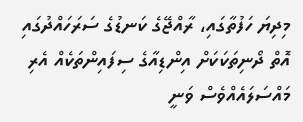މިދިޔަ ހަފުތާގައި، ރާއްޖޭގެ ކަނޑުގެ ސަރަހައްދުގައި އޮތް ދޯނިތަކަކަށް އިންޑިއާގެ ސިފައިންތަކެއް އެރި މައްސަލައެއްވެސް ވަނީ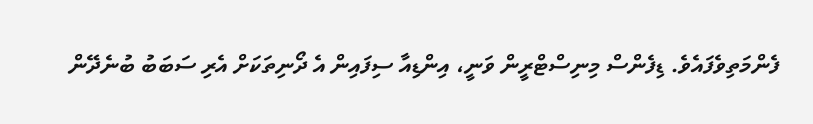ފެންމަތިވެފައެވެ. ޑިފެންސް މިނިސްޓްރީން ވަނީ، އިންޑިއާ ސިފައިން އެ ދޯނިތަކަށް އެރި ސަބަބު ބުނެދޭން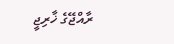ރާއްޖޭގެ ޚާރިޖީ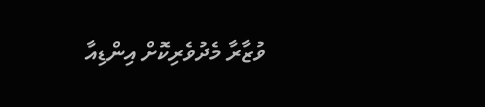ވުޒާރާ މެދުވެރިކޮށް އިންޑިއާ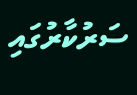ސަރުކާރުގައި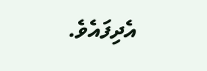އެދިފައެވެ.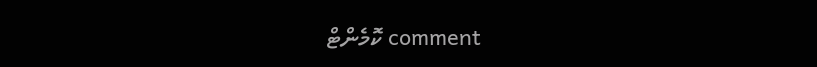comment ކޮމެންޓް